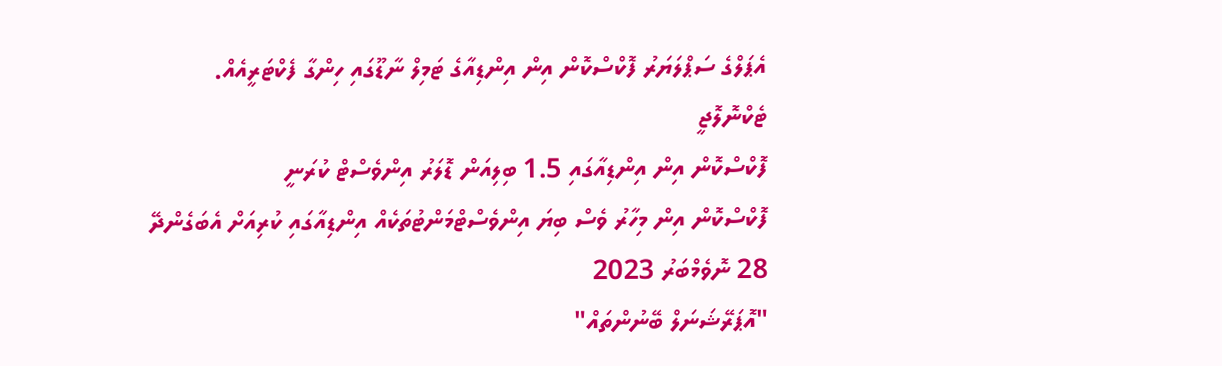އެޕަލްގެ ސަޕްލަޔަރު ފޮކްސްކޮން އިން އިންޑިއާގެ ޓަމިލް ނާޑޫގައި ހިންގާ ފެކްޓަރީއެއް.
ޓެކްނޮލޮޖީ
ފޮކްސްކޮން އިން އިންޑިއާގައި 1.5 ބިލިއަން ޑޮލަރު އިންވެސްޓް ކުރަނީ
ފޮކްސްކޮން އިން މިހާރު ވެސް ބިޔަ އިންވެސްޓްމަންޓުތަކެއް އިންޑިއާގައި ކުރިއަށް އެބަގެންދޭ
28 ނޮވެމްބަރު 2023
"އޮޕަރޭޝަނަލް ބޭނުންތައް"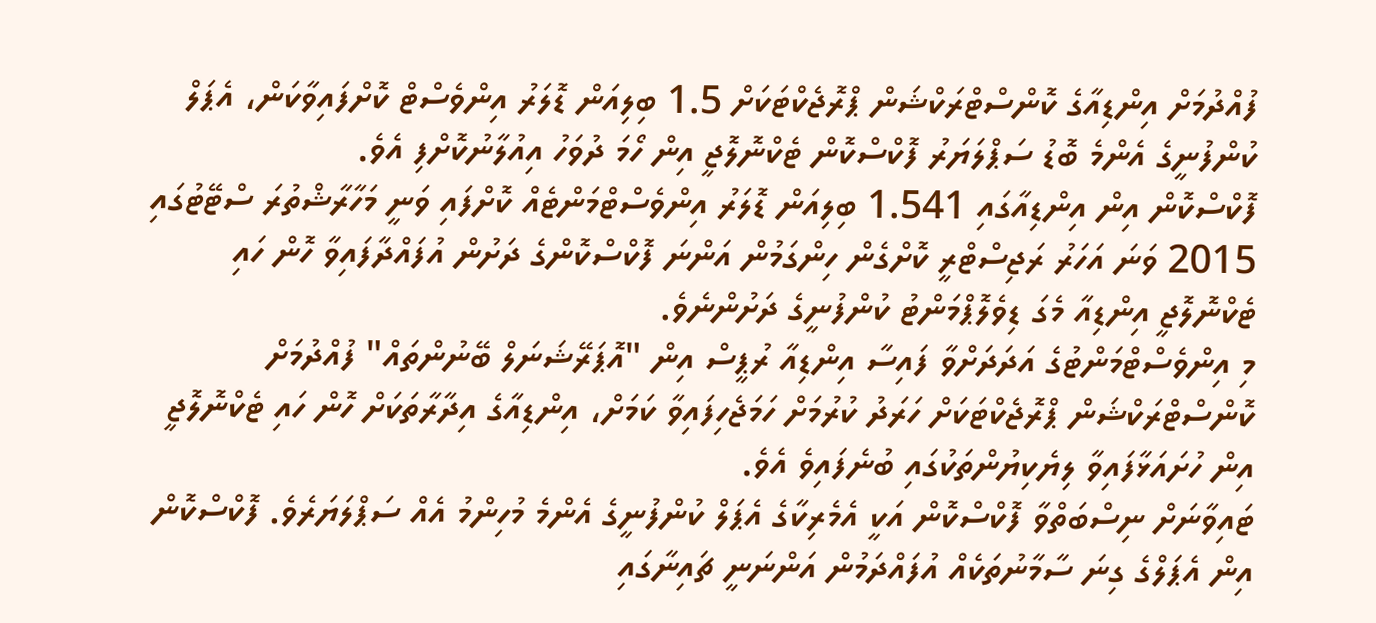ފުއްދުމަށް އިންޑިއާގެ ކޮންސްޓްރަކްޝަން ޕްރޮޖެކްޓަކަށް 1.5 ބިލިއަން ޑޮލަރު އިންވެސްޓް ކޮށްފައިވާކަން، އެޕަލް ކުންފުނީގެ އެންމެ ބޮޑު ސަޕްލަޔަރު ފޮކްސްކޮން ޓެކްނޮލޮޖީ އިން ހޯމަ ދުވަހު އިއުލާނުކޮށްފި އެވެ.
ފޮކްސްކޮން އިން އިންޑިއާގައި 1.541 ބިލިއަން ޑޮލަރު އިންވެސްޓްމަންޓެއް ކޮށްފައި ވަނީ މަހާރާޝްތުރަ ސްޓޭޓުގައި 2015 ވަނަ އަހަރު ރަޖިސްޓްރީ ކޮށްގެން ހިންގަމުން އަންނަ ފޮކްސްކޮންގެ ދަށުން އުފައްދާފައިވާ ހޮން ހައި ޓެކްނޮލޮޖީ އިންޑިއާ މެގަ ޑިވެލޮޕްމަންޓު ކުންފުނީގެ ދަށުންނެވެ.
މި އިންވެސްޓްމަންޓުގެ އަދަދަށްވާ ފައިސާ އިންޑިއާ ރުޕީސް އިން "އޮޕަރޭޝަނަލް ބޭނުންތައް" ފުއްދުމަށް ކޮންސްޓްރަކްޝަން ޕްރޮޖެކްޓަކަށް ހަރަދު ކުރުމަށް ހަމަޖެހިފައިވާ ކަމަށް، އިންޑިއާގެ އިދާރާތަކަށް ހޮން ހައި ޓެކްނޮލޮޖީ އިން ހުށައަޅާފައިވާ ލިޔެކިޔުންތަކުގައި ބުނެފައިވެ އެވެ.
ޓައިވާނަށް ނިސްބަތްވާ ފޮކްސްކޮން އަކީ އެމެރިކާގެ އެޕަލް ކުންފުނީގެ އެންމެ މުހިންމު އެއް ސަޕްލަޔަރެވެ. ފޮކްސްކޮން އިން އެޕަލްގެ ގިނަ ސާމާނުތަކެއް އުފައްދަމުން އަންނަނީ ޗައިނާގައި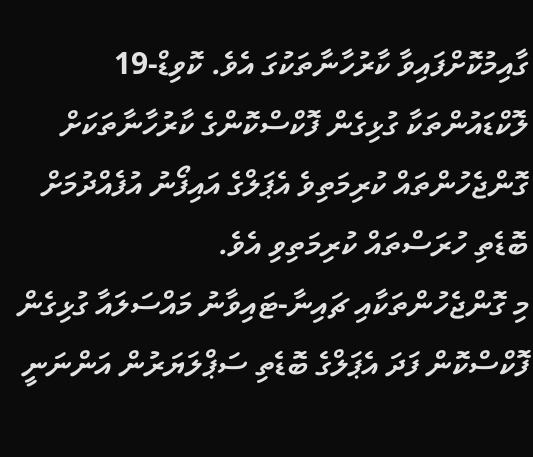ގާއިމުކޮށްފައިވާ ކާރުހާނާތަކުގަ އެވެ. ކޮވިޑް-19 ލޮކްޑައުންތަކާ ގުޅިގެން ފޮކްސްކޮންގެ ކާރުހާނާތަކަށް ގޮންޖެހުންތައް ކުރިމަތިވެ އެޕަލްގެ އައިފޯނު އުފެއްދުމަށް ބޮޑެތި ހުރަސްތައް ކުރިމަތިވި އެވެ.
މި ގޮންޖެހުންތަކާއި ޗައިނާ-ޓައިވާނު މައްސަލައާ ގުޅިގެން ފޮކްސްކޮން ފަދަ އެޕަލްގެ ބޮޑެތި ސަޕްލަޔަރުން އަންނަނީ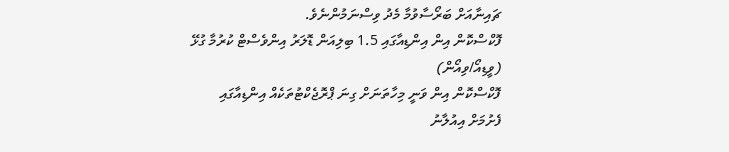ޗައިނާއަށް ބަރޯސާވުމާ މެދު ވިސްނަމުންނެވެ.
ފޮކްސްކޮން އިން އިންޑިއާގައި 1.5 ބިލިއަން ޑޮލަރު އިންވެސްޓް ކުރުމާ ގުޅޭ (ވީޑިއޯ/ވިއޯން)
ފޮކްސްކޮން އިން ވަނީ މިހާތަނަށް ގިނަ ޕްރޮޖެކްޓުތަކެއް އިންޑިއާގައި ފެށުމަށް އިއުލާނު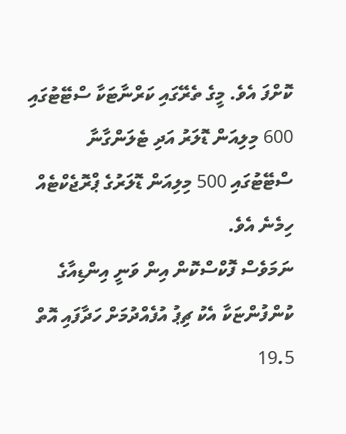ކޮށްފަ އެވެ. މީގެ ތެރޭގައި ކަރްނާޓަކާ ސްޓޭޓުގައި 600 މިލިއަން ޑޮލަރު އަދި ޓެލަންގާނާ ސްޓޭޓުގައި 500 މިލިއަން ޑޮލަރުގެ ޕްރޮޖެކްޓެއް ހިމެނެ އެވެ.
ނަމަވެސް ފޮކްސްކޮން އިން ވަނީ އިންޑިއާގެ ކުންފުންޏަކާ އެކު ޗިޕު އުފެއްދުމަށް ހަދާފައި އޮތް 19.5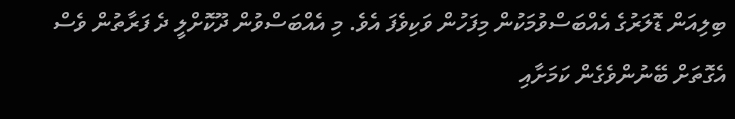ބިލިއަން ޑޮލަރުގެ އެއްބަސްވުމަކުން މިފަހުން ވަކިވެފަ އެވެ. މި އެއްބަސްވުން ދޫކޮށްލީ ދެ ފަރާތުން ވެސް އެގޮތަށް ބޭނުންވެގެން ކަމަށާއި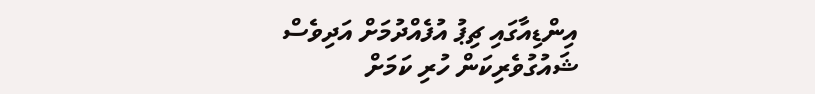އިންޑިއާގައި ޗިޕު އުފެއްދުމަށް އަދިވެސް ޝައުގުވެރިކަން ހުރި ކަމަށް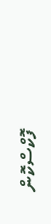ފޮކްސްކޮން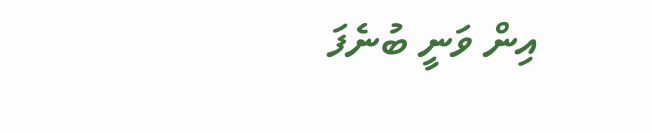އިން ވަނީ ބުނެފަ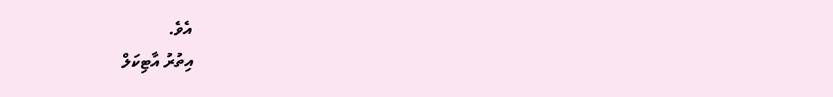އެވެ.
އިތުރު އާޓިކަލް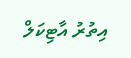އިތުރު އާޓިކަލް